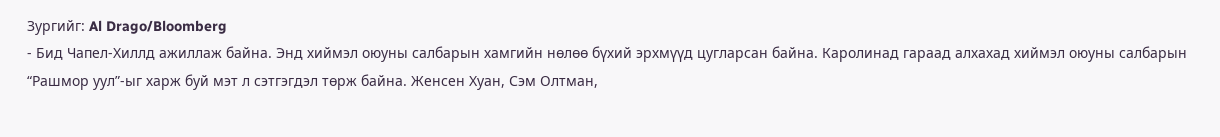Зургийг: Al Drago/Bloomberg
- Бид Чапел-Хиллд ажиллаж байна. Энд хиймэл оюуны салбарын хамгийн нөлөө бүхий эрхмүүд цугларсан байна. Каролинад гараад алхахад хиймэл оюуны салбарын “Рашмор уул”-ыг харж буй мэт л сэтгэгдэл төрж байна. Женсен Хуан, Сэм Олтман,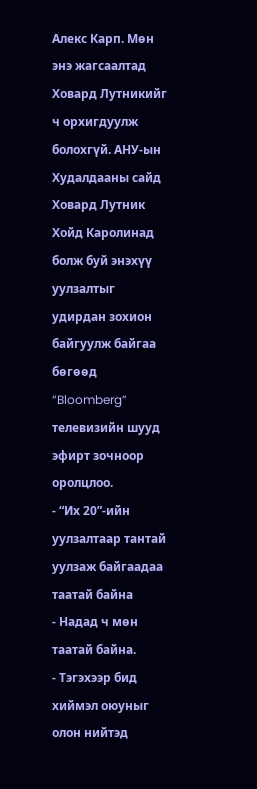Алекс Карп. Мөн энэ жагсаалтад Ховард Лутникийг ч орхигдуулж болохгүй. АНУ-ын Худалдааны сайд Ховард Лутник Хойд Каролинад болж буй энэхүү уулзалтыг удирдан зохион байгуулж байгаа бөгөөд “Bloomberg” телевизийн шууд эфирт зочноор оролцлоо.
- “Их 20”-ийн уулзалтаар тантай уулзаж байгаадаа таатай байна
- Надад ч мөн таатай байна.
- Тэгэхээр бид хиймэл оюуныг олон нийтэд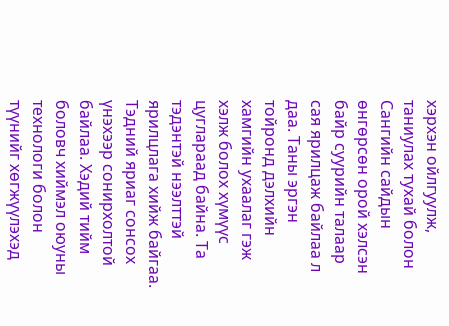хэрхэн ойлгуулж, таниулах тухай болон Сангийн сайдын өнгөрсөн орой хэлсэн байр суурийн талаар сая ярилцаж байлаа л даа. Таны эргэн тойронд дэлхийн хамгийн ухаалаг гэж хэлж болох хүмүүс цуглараад байна. Та тэдэнтэй нээлттэй ярилцлага хийж байгаа. Тэдний яриаг сонсох үнэхээр сонирхолтой байлаа. Хэдий тийм боловч хиймэл оюуны технологи болон түүнийг хөгжүүлэхэд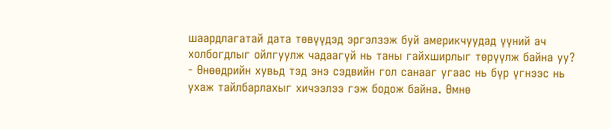шаардлагатай дата төвүүдэд эргэлзэж буй америкчуудад үүний ач холбогдлыг ойлгуулж чадаагүй нь таны гайхширлыг төрүүлж байна уу?
- Өнөөдрийн хувьд тэд энэ сэдвийн гол санааг угаас нь бүр үгнээс нь ухаж тайлбарлахыг хичээлээ гэж бодож байна. Өмнө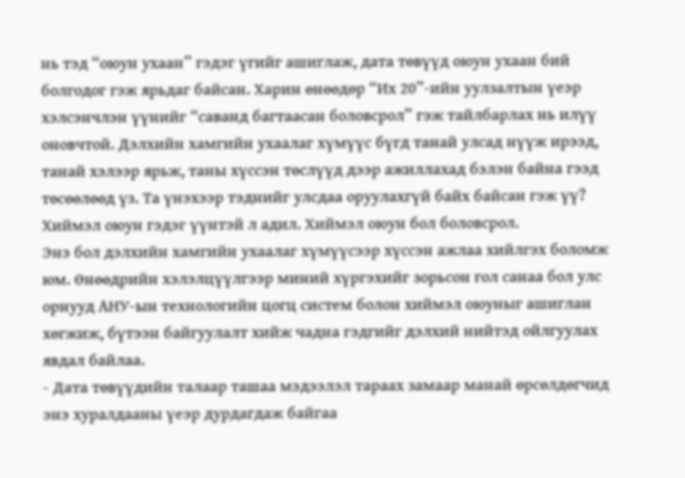нь тэд “оюун ухаан” гэдэг үгийг ашиглаж, дата төвүүд оюун ухаан бий болгодог гэж ярьдаг байсан. Харин өнөөдөр “Их 20”-ийн уулзалтын үеэр хэлсэнчлэн үүнийг “саванд багтаасан боловсрол” гэж тайлбарлах нь илүү оновчтой. Дэлхийн хамгийн ухаалаг хүмүүс бүгд танай улсад нүүж ирээд, танай хэлээр ярьж, таны хүссэн төслүүд дээр ажиллахад бэлэн байна гээд төсөөлөөд үз. Та үнэхээр тэднийг улсдаа оруулахгүй байх байсан гэж үү? Хиймэл оюун гэдэг үүнтэй л адил. Хиймэл оюун бол боловсрол.
Энэ бол дэлхийн хамгийн ухаалаг хүмүүсээр хүссэн ажлаа хийлгэх боломж юм. Өнөөдрийн хэлэлцүүлгээр миний хүргэхийг зорьсон гол санаа бол улс орнууд АНУ-ын технологийн цогц систем болон хиймэл оюуныг ашиглан хөгжиж, бүтээн байгуулалт хийж чадна гэдгийг дэлхий нийтэд ойлгуулах явдал байлаа.
- Дата төвүүдийн талаар ташаа мэдээлэл тараах замаар манай өрсөлдөгчид энэ хуралдааны үеэр дурдагдаж байгаа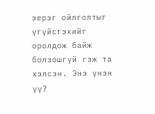эерэг ойлголтыг үгүйсгэхийг оролдож байж болзошгүй гэж та хэлсэн. Энэ үнэн үү?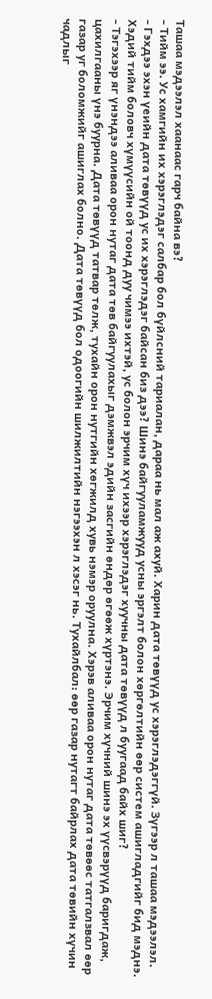Ташаа мэдээлэл хаанаас гарч байна вэ?
- Тийм ээ. Ус хамгийн их хэрэглэдэг салбар бол бүйлсний тариалан, дараа нь мал аж ахуй. Харин дата төвүүд ус хэрэглэдэггүй. Зүгээр л ташаа мэдээлэл.
- Гэхдээ эхэн үеийн дата төвүүд ус их хэрэглэдэг байсан биз дээ? Шинэ байгууламжууд усны эргэлт болон хөргөлтийн өөр систем ашигладгийг бид мэднэ. Хэдий тийм боловч хүмүүсийн ой тоонд дуу чимээ ихтэй, ус болон эрчим хүч ихээр хэрэглэдэг хуучны дата төвүүд л буугаад байх шиг?
- Тэгэхээр яг үнэндээ аливаа орон нутаг дата төв байгуулахыг дэмжвэл эдийн засгийн өндөр өгөөж хүртэнэ. Эрчим хүчний шинэ эх үүсвэрүүд баригдаж, цахилгааны үнэ буурна. Дата төвүүд татвар төлж, тухайн орон нутгийн хөгжилд хувь нэмэр оруулна. Хэрэв аливаа орон нутаг дата төвөөс татгалзвал өөр газар уг боломжийг ашиглах болно. Дата төвүүд бол одоогийн шилжилтийн нэгээхэн л хэсэг нь. Тухайлбал: өөр газар нутагт байрлах дата төвийн хүчин чадлыг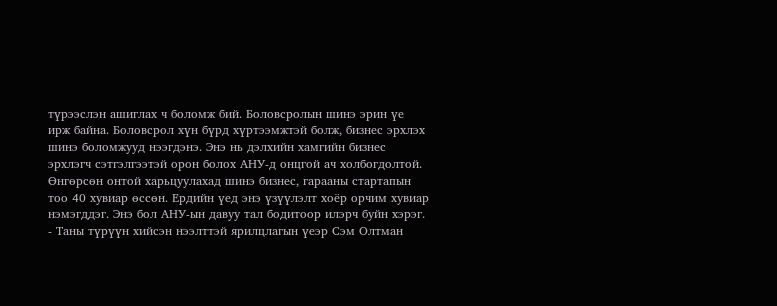түрээслэн ашиглах ч боломж бий. Боловсролын шинэ эрин үе ирж байна. Боловсрол хүн бүрд хүртээмжтэй болж, бизнес эрхлэх шинэ боломжууд нээгдэнэ. Энэ нь дэлхийн хамгийн бизнес эрхлэгч сэтгэлгээтэй орон болох АНУ-д онцгой ач холбогдолтой. Өнгөрсөн онтой харьцуулахад шинэ бизнес, гарааны стартапын тоо 40 хувиар өссөн. Ердийн үед энэ үзүүлэлт хоёр орчим хувиар нэмэгддэг. Энэ бол АНУ-ын давуу тал бодитоор илэрч буйн хэрэг.
- Таны түрүүн хийсэн нээлттэй ярилцлагын үеэр Сэм Олтман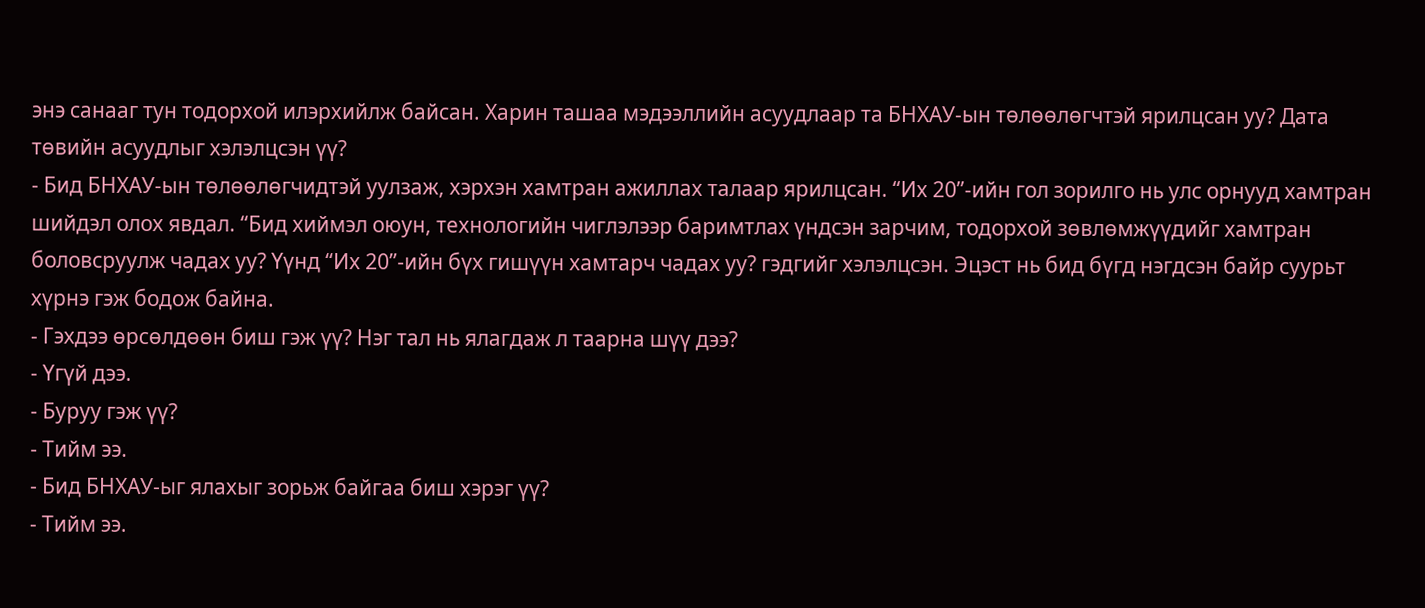энэ санааг тун тодорхой илэрхийлж байсан. Харин ташаа мэдээллийн асуудлаар та БНХАУ-ын төлөөлөгчтэй ярилцсан уу? Дата төвийн асуудлыг хэлэлцсэн үү?
- Бид БНХАУ-ын төлөөлөгчидтэй уулзаж, хэрхэн хамтран ажиллах талаар ярилцсан. “Их 20”-ийн гол зорилго нь улс орнууд хамтран шийдэл олох явдал. “Бид хиймэл оюун, технологийн чиглэлээр баримтлах үндсэн зарчим, тодорхой зөвлөмжүүдийг хамтран боловсруулж чадах уу? Үүнд “Их 20”-ийн бүх гишүүн хамтарч чадах уу? гэдгийг хэлэлцсэн. Эцэст нь бид бүгд нэгдсэн байр суурьт хүрнэ гэж бодож байна.
- Гэхдээ өрсөлдөөн биш гэж үү? Нэг тал нь ялагдаж л таарна шүү дээ?
- Үгүй дээ.
- Буруу гэж үү?
- Тийм ээ.
- Бид БНХАУ-ыг ялахыг зорьж байгаа биш хэрэг үү?
- Тийм ээ.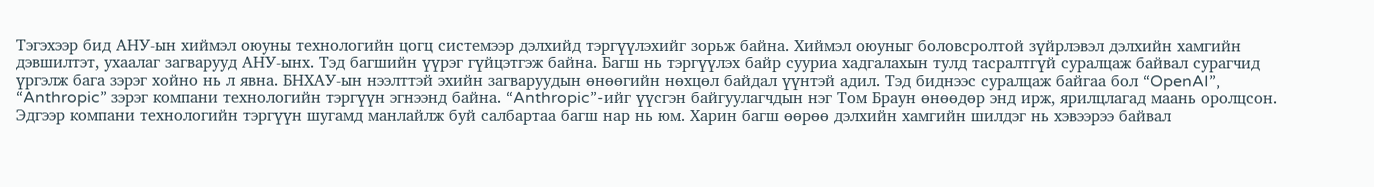Тэгэхээр бид АНУ-ын хиймэл оюуны технологийн цогц системээр дэлхийд тэргүүлэхийг зорьж байна. Хиймэл оюуныг боловсролтой зүйрлэвэл дэлхийн хамгийн дэвшилтэт, ухаалаг загварууд АНУ-ынх. Тэд багшийн үүрэг гүйцэтгэж байна. Багш нь тэргүүлэх байр сууриа хадгалахын тулд тасралтгүй суралцаж байвал сурагчид үргэлж бага зэрэг хойно нь л явна. БНХАУ-ын нээлттэй эхийн загваруудын өнөөгийн нөхцөл байдал үүнтэй адил. Тэд биднээс суралцаж байгаа бол “OpenAI”, “Anthropic” зэрэг компани технологийн тэргүүн эгнээнд байна. “Anthropic”-ийг үүсгэн байгуулагчдын нэг Том Браун өнөөдөр энд ирж, ярилцлагад маань оролцсон. Эдгээр компани технологийн тэргүүн шугамд манлайлж буй салбартаа багш нар нь юм. Харин багш өөрөө дэлхийн хамгийн шилдэг нь хэвээрээ байвал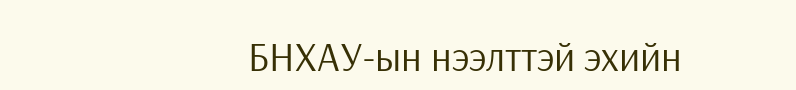БНХАУ-ын нээлттэй эхийн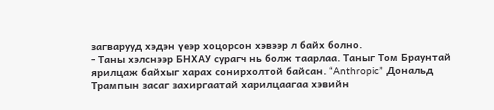загварууд хэдэн үеэр хоцорсон хэвээр л байх болно.
- Таны хэлснээр БНХАУ сурагч нь болж таарлаа. Таныг Том Браунтай ярилцаж байхыг харах сонирхолтой байсан. “Anthropic” Дональд Трампын засаг захиргаатай харилцаагаа хэвийн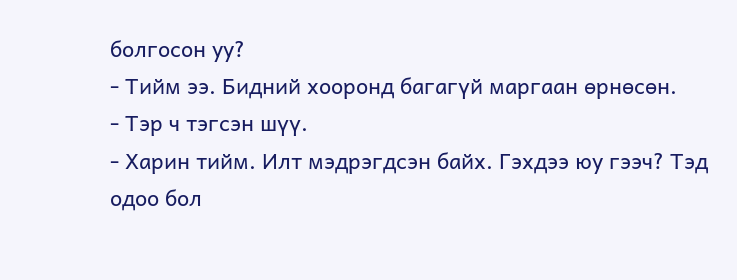болгосон уу?
- Тийм ээ. Бидний хооронд багагүй маргаан өрнөсөн.
- Тэр ч тэгсэн шүү.
- Харин тийм. Илт мэдрэгдсэн байх. Гэхдээ юу гээч? Тэд одоо бол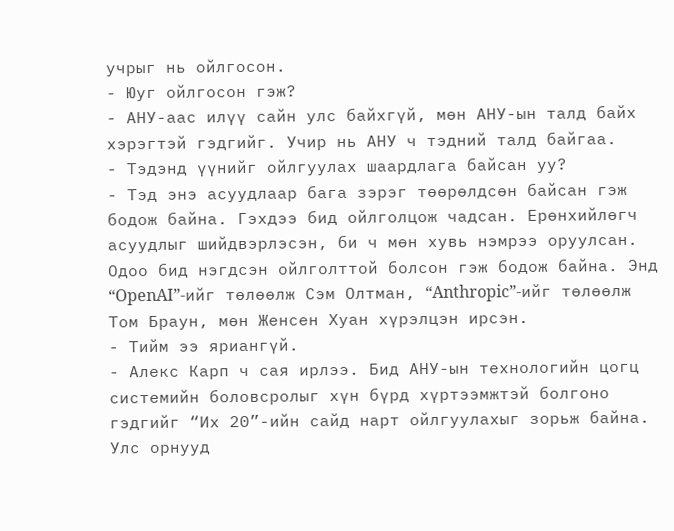учрыг нь ойлгосон.
- Юуг ойлгосон гэж?
- АНУ-аас илүү сайн улс байхгүй, мөн АНУ-ын талд байх хэрэгтэй гэдгийг. Учир нь АНУ ч тэдний талд байгаа.
- Тэдэнд үүнийг ойлгуулах шаардлага байсан уу?
- Тэд энэ асуудлаар бага зэрэг төөрөлдсөн байсан гэж бодож байна. Гэхдээ бид ойлголцож чадсан. Ерөнхийлөгч асуудлыг шийдвэрлэсэн, би ч мөн хувь нэмрээ оруулсан. Одоо бид нэгдсэн ойлголттой болсон гэж бодож байна. Энд “OpenAI”-ийг төлөөлж Сэм Олтман, “Anthropic”-ийг төлөөлж Том Браун, мөн Женсен Хуан хүрэлцэн ирсэн.
- Тийм ээ яриангүй.
- Алекс Карп ч сая ирлээ. Бид АНУ-ын технологийн цогц системийн боловсролыг хүн бүрд хүртээмжтэй болгоно гэдгийг “Их 20”-ийн сайд нарт ойлгуулахыг зорьж байна. Улс орнууд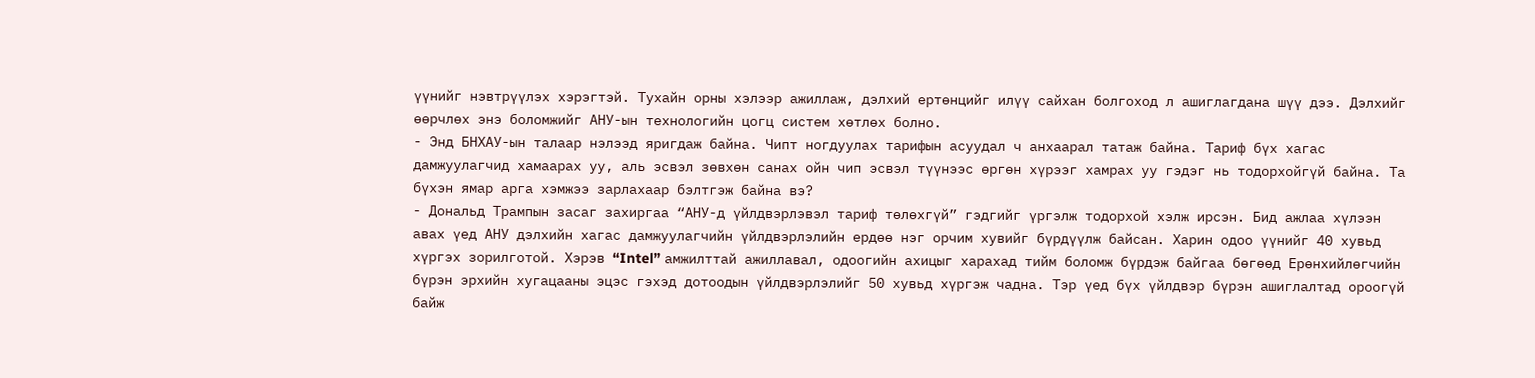үүнийг нэвтрүүлэх хэрэгтэй. Тухайн орны хэлээр ажиллаж, дэлхий ертөнцийг илүү сайхан болгоход л ашиглагдана шүү дээ. Дэлхийг өөрчлөх энэ боломжийг АНУ-ын технологийн цогц систем хөтлөх болно.
- Энд БНХАУ-ын талаар нэлээд яригдаж байна. Чипт ногдуулах тарифын асуудал ч анхаарал татаж байна. Тариф бүх хагас дамжуулагчид хамаарах уу, аль эсвэл зөвхөн санах ойн чип эсвэл түүнээс өргөн хүрээг хамрах уу гэдэг нь тодорхойгүй байна. Та бүхэн ямар арга хэмжээ зарлахаар бэлтгэж байна вэ?
- Дональд Трампын засаг захиргаа “АНУ-д үйлдвэрлэвэл тариф төлөхгүй” гэдгийг үргэлж тодорхой хэлж ирсэн. Бид ажлаа хүлээн авах үед АНУ дэлхийн хагас дамжуулагчийн үйлдвэрлэлийн ердөө нэг орчим хувийг бүрдүүлж байсан. Харин одоо үүнийг 40 хувьд хүргэх зорилготой. Хэрэв “Intel” амжилттай ажиллавал, одоогийн ахицыг харахад тийм боломж бүрдэж байгаа бөгөөд Ерөнхийлөгчийн бүрэн эрхийн хугацааны эцэс гэхэд дотоодын үйлдвэрлэлийг 50 хувьд хүргэж чадна. Тэр үед бүх үйлдвэр бүрэн ашиглалтад ороогүй байж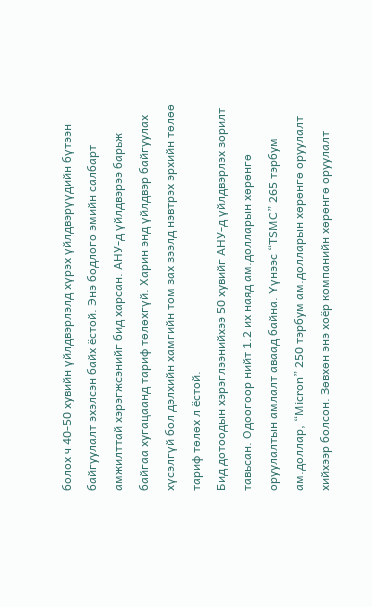болох ч 40-50 хувийн үйлдвэрлэлд хүрэх үйлдвэрүүдийн бүтээн байгуулалт эхэлсэн байх ёстой. Энэ бодлого эмийн салбарт амжилттай хэрэгжсэнийг бид харсан. АНУ-д үйлдвэрээ барьж байгаа хугацаанд тариф төлөхгүй. Харин энд үйлдвэр байгуулах хүсэлгүй бол дэлхийн хамгийн том зах зээлд нэвтрэх эрхийн төлөө тариф төлөх л ёстой.
Бид дотоодын хэрэглээнийхээ 50 хувийг АНУ-д үйлдвэрлэх зорилт тавьсан. Одоогоор нийт 1.2 их наяд ам.долларын хөрөнгө оруулалтын амлалт аваад байна. Үүнээс “TSMC” 265 тэрбум ам.доллар, “Micron” 250 тэрбум ам.долларын хөрөнгө оруулалт хийхээр болсон. Зөвхөн энэ хоёр компанийн хөрөнгө оруулалт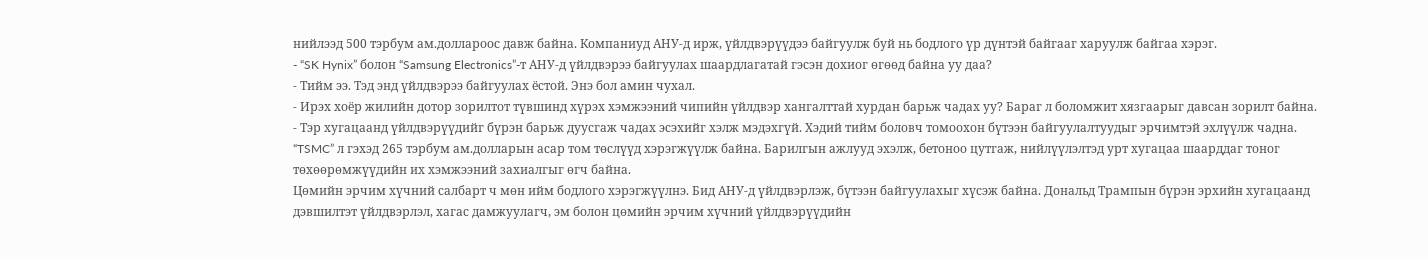нийлээд 500 тэрбум ам.доллароос давж байна. Компаниуд АНУ-д ирж, үйлдвэрүүдээ байгуулж буй нь бодлого үр дүнтэй байгааг харуулж байгаа хэрэг.
- “SK Hynix” болон “Samsung Electronics”-т АНУ-д үйлдвэрээ байгуулах шаардлагатай гэсэн дохиог өгөөд байна уу даа?
- Тийм ээ. Тэд энд үйлдвэрээ байгуулах ёстой. Энэ бол амин чухал.
- Ирэх хоёр жилийн дотор зорилтот түвшинд хүрэх хэмжээний чипийн үйлдвэр хангалттай хурдан барьж чадах уу? Бараг л боломжит хязгаарыг давсан зорилт байна.
- Тэр хугацаанд үйлдвэрүүдийг бүрэн барьж дуусгаж чадах эсэхийг хэлж мэдэхгүй. Хэдий тийм боловч томоохон бүтээн байгуулалтуудыг эрчимтэй эхлүүлж чадна. “TSMC” л гэхэд 265 тэрбум ам.долларын асар том төслүүд хэрэгжүүлж байна. Барилгын ажлууд эхэлж, бетоноо цутгаж, нийлүүлэлтэд урт хугацаа шаарддаг тоног төхөөрөмжүүдийн их хэмжээний захиалгыг өгч байна.
Цөмийн эрчим хүчний салбарт ч мөн ийм бодлого хэрэгжүүлнэ. Бид АНУ-д үйлдвэрлэж, бүтээн байгуулахыг хүсэж байна. Дональд Трампын бүрэн эрхийн хугацаанд дэвшилтэт үйлдвэрлэл, хагас дамжуулагч, эм болон цөмийн эрчим хүчний үйлдвэрүүдийн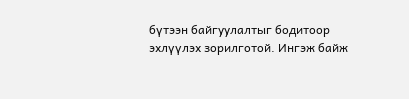бүтээн байгуулалтыг бодитоор эхлүүлэх зорилготой. Ингэж байж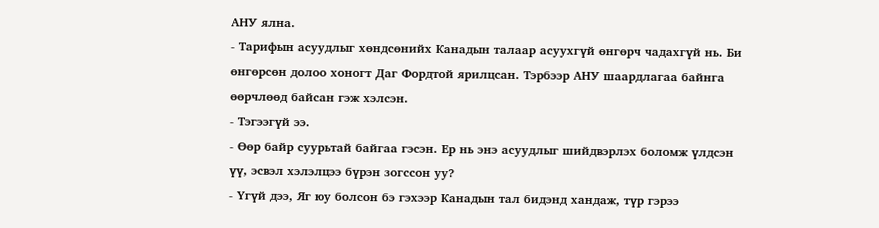АНУ ялна.
- Тарифын асуудлыг хөндсөнийх Канадын талаар асуухгүй өнгөрч чадахгүй нь. Би өнгөрсөн долоо хоногт Даг Фордтой ярилцсан. Тэрбээр АНУ шаардлагаа байнга өөрчлөөд байсан гэж хэлсэн.
- Тэгээгүй ээ.
- Өөр байр суурьтай байгаа гэсэн. Ер нь энэ асуудлыг шийдвэрлэх боломж үлдсэн үү, эсвэл хэлэлцээ бүрэн зогссон уу?
- Үгүй дээ, Яг юу болсон бэ гэхээр Канадын тал бидэнд хандаж, түр гэрээ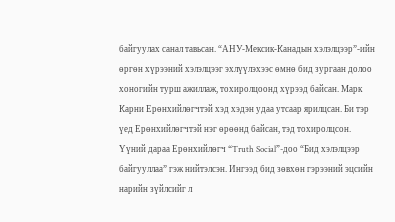байгуулах санал тавьсан. “АНУ-Мексик-Канадын хэлэлцээр”-ийн өргөн хүрээний хэлэлцээг эхлүүлэхээс өмнө бид зургаан долоо хоногийн турш ажиллаж, тохиролцоонд хүрээд байсан. Марк Карни Ерөнхийлөгчтэй хэд хэдэн удаа утсаар ярилцсан. Би тэр үед Ерөнхийлөгчтэй нэг өрөөнд байсан, тэд тохиролцсон. Үүний дараа Ерөнхийлөгч “Truth Social”-доо “Бид хэлэлцээр байгууллаа” гэж нийтэлсэн. Ингээд бид зөвхөн гэрээний эцсийн нарийн зүйлсийг л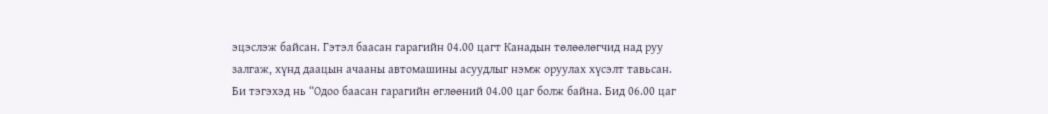эцэслэж байсан. Гэтэл баасан гарагийн 04.00 цагт Канадын төлөөлөгчид над руу залгаж, хүнд даацын ачааны автомашины асуудлыг нэмж оруулах хүсэлт тавьсан. Би тэгэхэд нь “Одоо баасан гарагийн өглөөний 04.00 цаг болж байна. Бид 06.00 цаг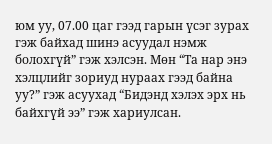юм уу, 07.00 цаг гээд гарын үсэг зурах гэж байхад шинэ асуудал нэмж болохгүй” гэж хэлсэн. Мөн “Та нар энэ хэлцлийг зориуд нураах гээд байна уу?” гэж асуухад “Бидэнд хэлэх эрх нь байхгүй ээ” гэж хариулсан.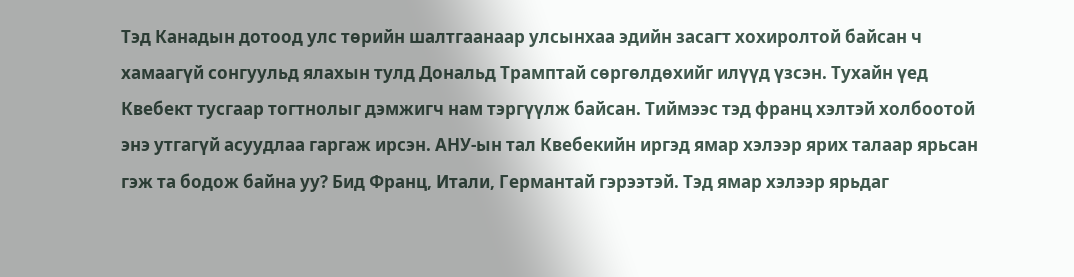Тэд Канадын дотоод улс төрийн шалтгаанаар улсынхаа эдийн засагт хохиролтой байсан ч хамаагүй сонгуульд ялахын тулд Дональд Трамптай сөргөлдөхийг илүүд үзсэн. Тухайн үед Квебект тусгаар тогтнолыг дэмжигч нам тэргүүлж байсан. Тиймээс тэд франц хэлтэй холбоотой энэ утгагүй асуудлаа гаргаж ирсэн. АНУ-ын тал Квебекийн иргэд ямар хэлээр ярих талаар ярьсан гэж та бодож байна уу? Бид Франц, Итали, Германтай гэрээтэй. Тэд ямар хэлээр ярьдаг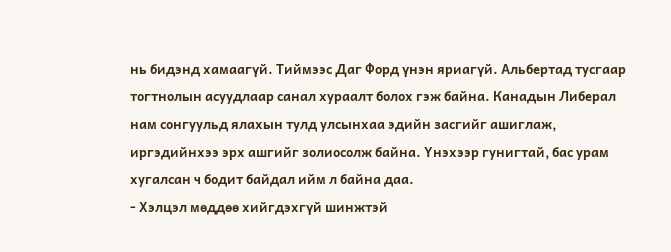нь бидэнд хамаагүй. Тиймээс Даг Форд үнэн яриагүй. Альбертад тусгаар тогтнолын асуудлаар санал хураалт болох гэж байна. Канадын Либерал нам сонгуульд ялахын тулд улсынхаа эдийн засгийг ашиглаж, иргэдийнхээ эрх ашгийг золиосолж байна. Үнэхээр гунигтай, бас урам хугалсан ч бодит байдал ийм л байна даа.
- Хэлцэл мөддөө хийгдэхгүй шинжтэй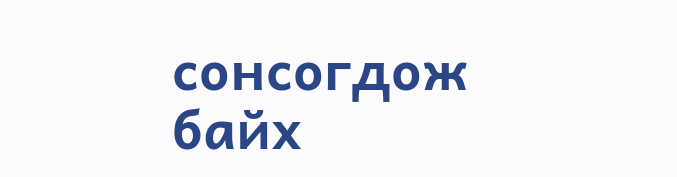сонсогдож байх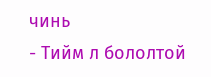чинь
- Тийм л бололтой